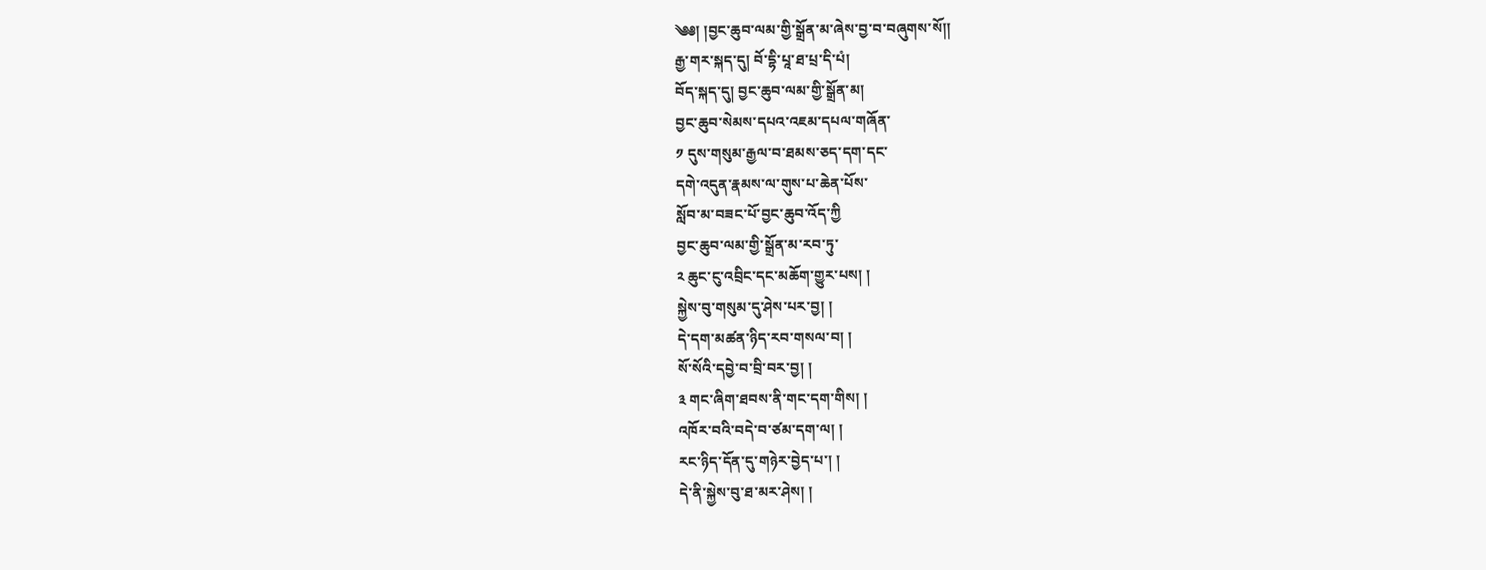༄༅། །བྱང་ཆུབ་ལམ་གྱི་སྒྲོན་མ་ཞེས་བྱ་བ་བཞུགས་སོ།།
རྒྱ་གར་སྐད་དུ། བོ་དྷི་པཱ་ཐ་པྲ་དི་པཾ།
བོད་སྐད་དུ། བྱང་ཆུབ་ལམ་གྱི་སྒྲོན་མ།
བྱང་ཆུབ་སེམས་དཔའ་འཇམ་དཔལ་གཞོན་
༡ དུས་གསུམ་རྒྱལ་བ་ཐམས་ཅད་དག་དང་
དགེ་འདུན་རྣམས་ལ་གུས་པ་ཆེན་པོས་
སློབ་མ་བཟང་པོ་བྱང་ཆུབ་འོད་ཀྱི
བྱང་ཆུབ་ལམ་གྱི་སྒྲོན་མ་རབ་ཏུ་
༢ ཆུང་ངུ་འབྲིང་དང་མཆོག་གྱུར་པས། །
སྐྱེས་བུ་གསུམ་དུ་ཤེས་པར་བྱ། །
དེ་དག་མཚན་ཉིད་རབ་གསལ་བ། །
སོ་སོའི་དབྱེ་བ་བྲི་བར་བྱ། །
༣ གང་ཞིག་ཐབས་ནི་གང་དག་གིས། །
འཁོར་བའི་བདེ་བ་ཙམ་དག་ལ། །
རང་ཉིད་དོན་དུ་གཉེར་བྱེད་པ་། །
དེ་ནི་སྐྱེས་བུ་ཐ་མར་ཤེས། །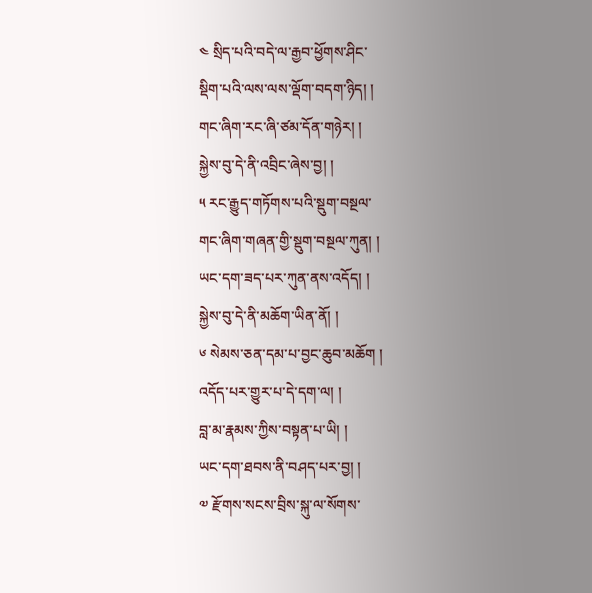༤ སྲིད་པའི་བདེ་ལ་རྒྱབ་ཕྱོགས་ཤིང་
སྡིག་པའི་ལས་ལས་ལྡོག་བདག་ཉིད། །
གང་ཞིག་རང་ཞི་ཙམ་དོན་གཉེར། །
སྐྱེས་བུ་དེ་ནི་འབྲིང་ཞེས་བྱ། །
༥ རང་རྒྱུད་གཏོགས་པའི་སྡུག་བསྔལ་
གང་ཞིག་གཞན་གྱི་སྡུག་བསྔལ་ཀུན། །
ཡང་དག་ཟད་པར་ཀུན་ནས་འདོད། །
སྐྱེས་བུ་དེ་ནི་མཆོག་ཡིན་ནོ། །
༦ སེམས་ཅན་དམ་པ་བྱང་ཆུབ་མཆོག །
འདོད་པར་གྱུར་པ་དེ་དག་ལ། །
བླ་མ་རྣམས་ཀྱིས་བསྟན་པ་ཡི། །
ཡང་དག་ཐབས་ནི་བཤད་པར་བྱ། །
༧ རྫོགས་སངས་བྲིས་སྐུ་ལ་སོགས་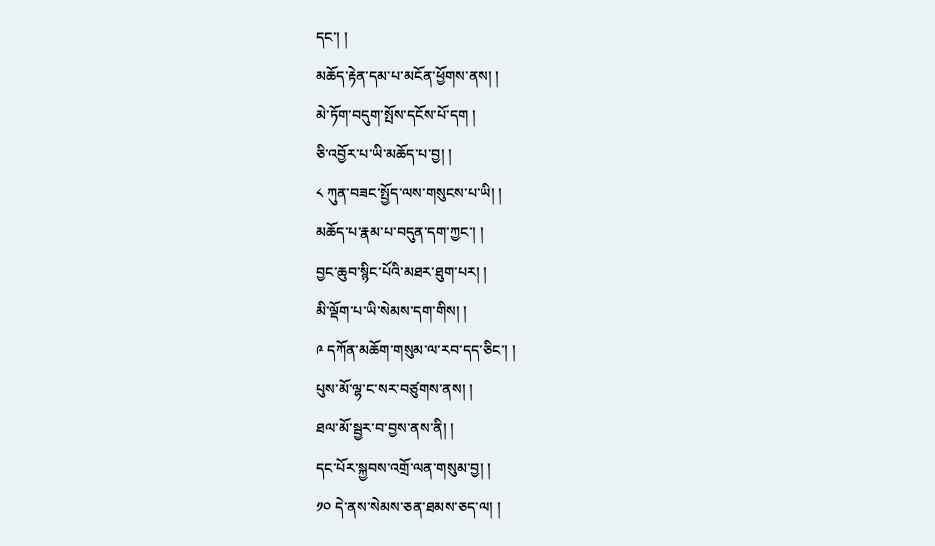དང་། །
མཆོད་རྟེན་དམ་པ་མངོན་ཕྱོགས་ནས། །
མེ་ཏོག་བདུག་སྤོས་དངོས་པོ་དག །
ཅི་འབྱོར་པ་ཡི་མཆོད་པ་བྱ། །
༨ ཀུན་བཟང་སྤྱོད་ལས་གསུངས་པ་ཡི། །
མཆོད་པ་རྣམ་པ་བདུན་དག་ཀྱང་། །
བྱང་ཆུབ་སྙིང་པོའི་མཐར་ཐུག་པར། །
མི་ལྡོག་པ་ཡི་སེམས་དག་གིས། །
༩ དཀོན་མཆོག་གསུམ་ལ་རབ་དད་ཅིང་། །
པུས་མོ་ལྷ་ང་སར་བཙུགས་ནས། །
ཐལ་མོ་སྦྱར་བ་བྱས་ནས་ནི། །
དང་པོར་སྐྱབས་འགྲོ་ལན་གསུམ་བྱ། །
༡༠ དེ་ནས་སེམས་ཅན་ཐམས་ཅད་ལ། །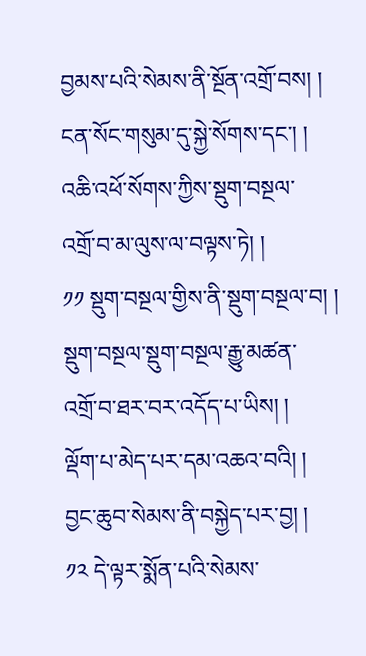བྱམས་པའི་སེམས་ནི་སྔོན་འགྲོ་བས། །
ངན་སོང་གསུམ་དུ་སྐྱེ་སོགས་དང་། །
འཆི་འཕོ་སོགས་ཀྱིས་སྡུག་བསྔལ་
འགྲོ་བ་མ་ལུས་ལ་བལྟས་ཏེ། །
༡༡ སྡུག་བསྔལ་གྱིས་ནི་སྡུག་བསྔལ་བ། །
སྡུག་བསྔལ་སྡུག་བསྔལ་རྒྱུ་མཚན་
འགྲོ་བ་ཐར་བར་འདོད་པ་ཡིས། །
ལྡོག་པ་མེད་པར་དམ་འཆའ་བའི། །
བྱང་ཆུབ་སེམས་ནི་བསྐྱེད་པར་བྱ། །
༡༢ དེ་ལྟར་སྨོན་པའི་སེམས་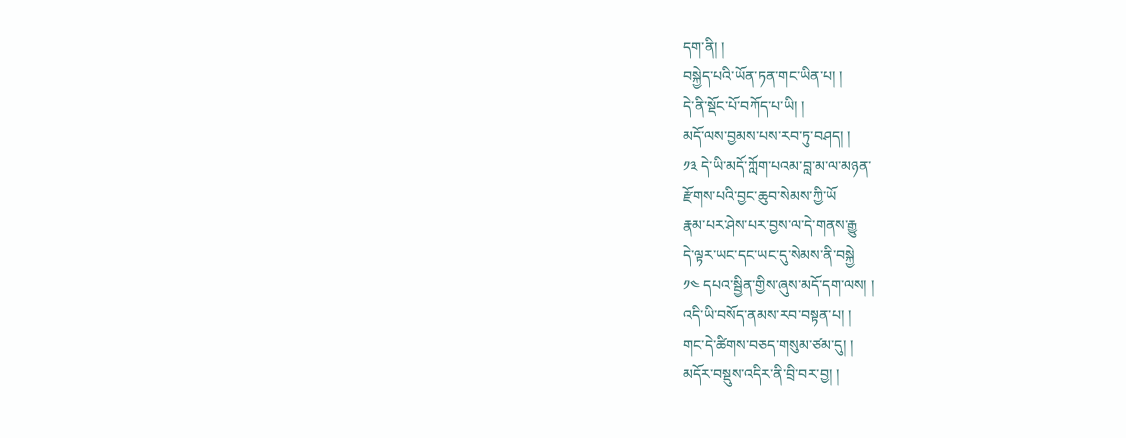དག་ནི། །
བསྐྱེད་པའི་ཡོན་ཏན་གང་ཡིན་པ། །
དེ་ནི་སྡོང་པོ་བཀོད་པ་ཡི། །
མདོ་ལས་བྱམས་པས་རབ་ཏུ་བཤད། །
༡༣ དེ་ཡི་མདོ་ཀློག་པའམ་བླ་མ་ལ་མཉན་
རྫོགས་པའི་བྱང་ཆུབ་སེམས་ཀྱི་ཡོ
རྣམ་པར་ཤེས་པར་བྱས་ལ་དེ་གནས་རྒྱུ
དེ་ལྟར་ཡང་དང་ཡང་དུ་སེམས་ནི་བསྐྱེ
༡༤ དཔའ་སྦྱིན་གྱིས་ཞུས་མདོ་དག་ལས། །
འདི་ཡི་བསོད་ནམས་རབ་བསྟན་པ། །
གང་དེ་ཚིགས་བཅད་གསུམ་ཙམ་དུ། །
མདོར་བསྡུས་འདིར་ནི་བྲི་བར་བྱ། །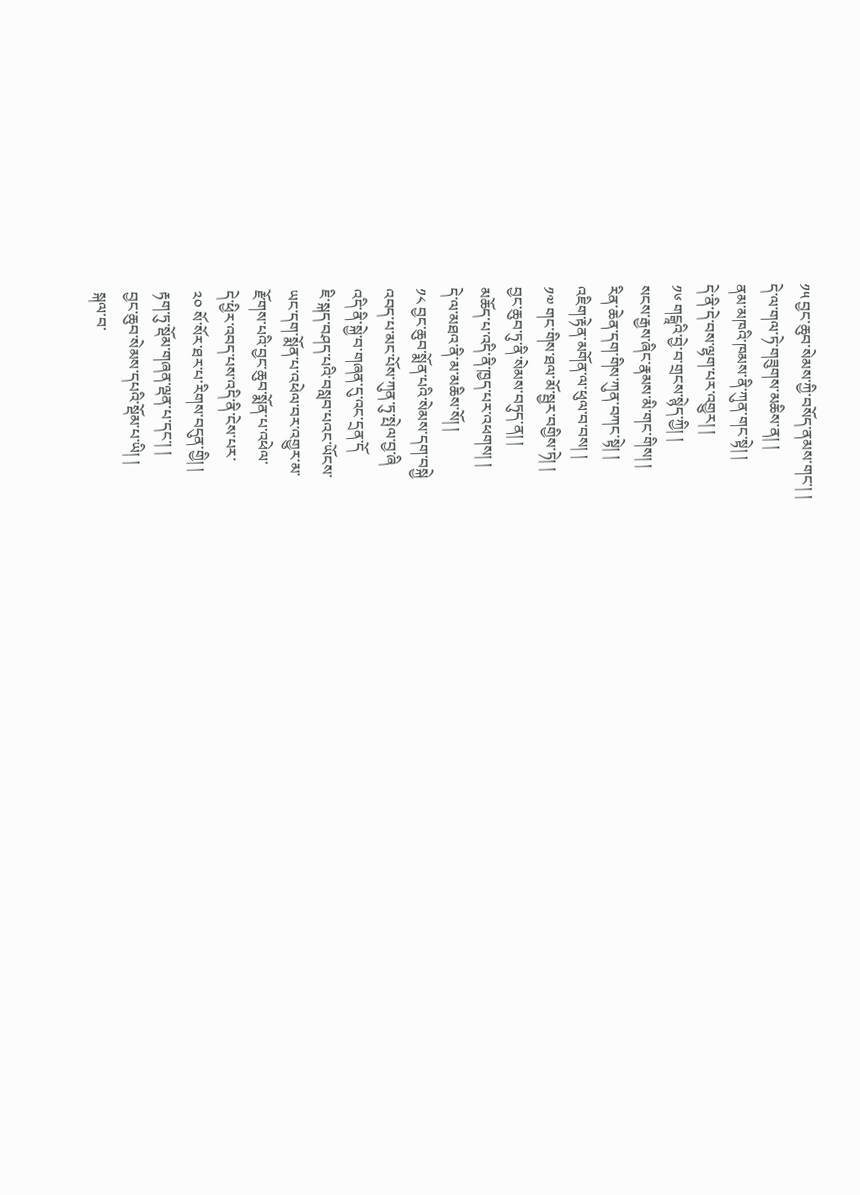༡༥ བྱང་ཆུབ་སེམས་ཀྱི་བསོད་ནམས་གང་། །
དེ་ལ་གལ་ཏེ་གཟུགས་མཆིས་ན། །
ནམ་མཁའི་ཁམས་ནི་ཀུན་གང་སྟེ། །
དེ་ནི་དེ་བས་ལྷག་པར་འགྱུར། །
༡༦ གངྒཱའི་བྱེ་བ་གྲངས་སྙེད་ཀྱི། །
སངས་རྒྱས་ཞིང་རྣམས་མི་གང་གིས། །
རིན་ཆེན་དག་གིས་ཀུན་བཀང་སྟེ། །
འཇིག་རྟེན་མགོན་ལ་ཕུལ་བ་བས། །
༡༧ གང་གིས་ཐལ་མོ་སྦྱར་བགྱིས་ཏེ། །
བྱང་ཆུབ་ཏུ་ནི་སེམས་བཏུད་ན། །
མཆོད་པ་འདི་ནི་ཁྱད་པར་འཕགས། །
དེ་ལ་མཐའ་ནི་མ་མཆིས་སོ། །
༡༨ བྱང་ཆུབ་སྨོན་པའི་སེམས་དག་བསྐྱེ
འབད་པ་མང་པོས་ཀུན་ཏུ་སྤེལ་བྱ་ཞི
འདི་ནི་སྐྱེ་བ་གཞན་དུ་འང་དྲན་དོ
ཇི་སྐད་བཤད་པའི་བསླབ་པའང་ཡོངས་
ཡང་དག་སྨོན་པ་འཕེལ་བར་འགྱུར་མ་
རྫོགས་པའི་བྱང་ཆུབ་སྨོན་པ་འཕེལ་
དེ་ཕྱིར་འབད་པས་འདི་ནི་ངེས་པར་
༢༠ སོ་སོར་ཐར་པ་རིགས་བདུན་གྱི། །
རྟག་ཏུ་སྡོམ་གཞན་ལྡན་པ་དང་། །
བྱང་ཆུབ་སེམས་དཔའི་སྡོམ་པ་ཡི། །
སྐལ་བ་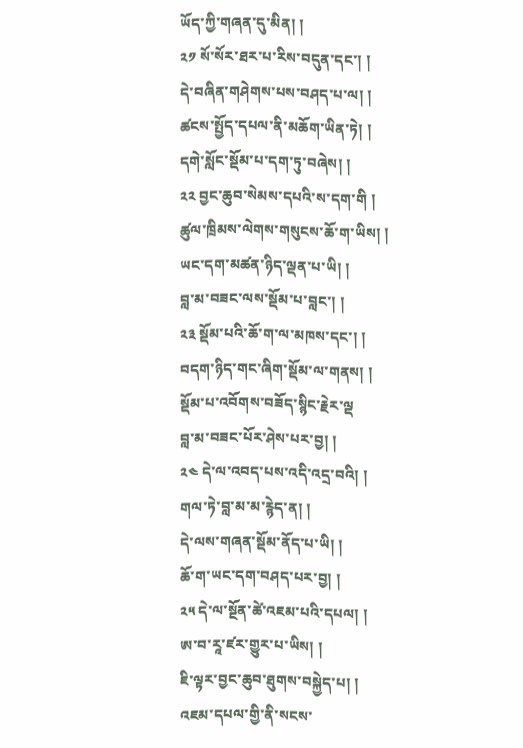ཡོད་ཀྱི་གཞན་དུ་མིན། །
༢༡ སོ་སོར་ཐར་པ་རིས་བདུན་དང་། །
དེ་བཞིན་གཤེགས་པས་བཤད་པ་ལ། །
ཚངས་སྤྱོད་དཔལ་ནི་མཆོག་ཡིན་ཏེ། །
དགེ་སློང་སྡོམ་པ་དག་ཏུ་བཞེས། །
༢༢ བྱང་ཆུབ་སེམས་དཔའི་ས་དག་གི །
ཚུལ་ཁྲིམས་ལེགས་གསུངས་ཆོ་ག་ཡིས། །
ཡང་དག་མཚན་ཉིད་ལྡན་པ་ཡི། །
བླ་མ་བཟང་ལས་སྡོམ་པ་བླང་། །
༢༣ སྡོམ་པའི་ཆོ་ག་ལ་མཁས་དང་། །
བདག་ཉིད་གང་ཞིག་སྡོམ་ལ་གནས། །
སྡོམ་པ་འབོགས་བཟོད་སྙིང་རྗེར་ལྡ
བླ་མ་བཟང་པོར་ཤེས་པར་བྱ། །
༢༤ དེ་ལ་འབད་པས་འདི་འདྲ་བའི། །
གལ་ཏེ་བླ་མ་མ་རྙེད་ན། །
དེ་ལས་གཞན་སྡོམ་ནོད་པ་ཡི། །
ཆོ་ག་ཡང་དག་བཤད་པར་བྱ། །
༢༥ དེ་ལ་སྔོན་ཚེ་འཇམ་པའི་དཔལ། །
ཨ་བ་རཱ་ཛར་གྱུར་པ་ཡིས། །
ཇི་ལྟར་བྱང་ཆུབ་ཐུགས་བསྐྱེད་པ། །
འཇམ་དཔལ་གྱི་ནི་སངས་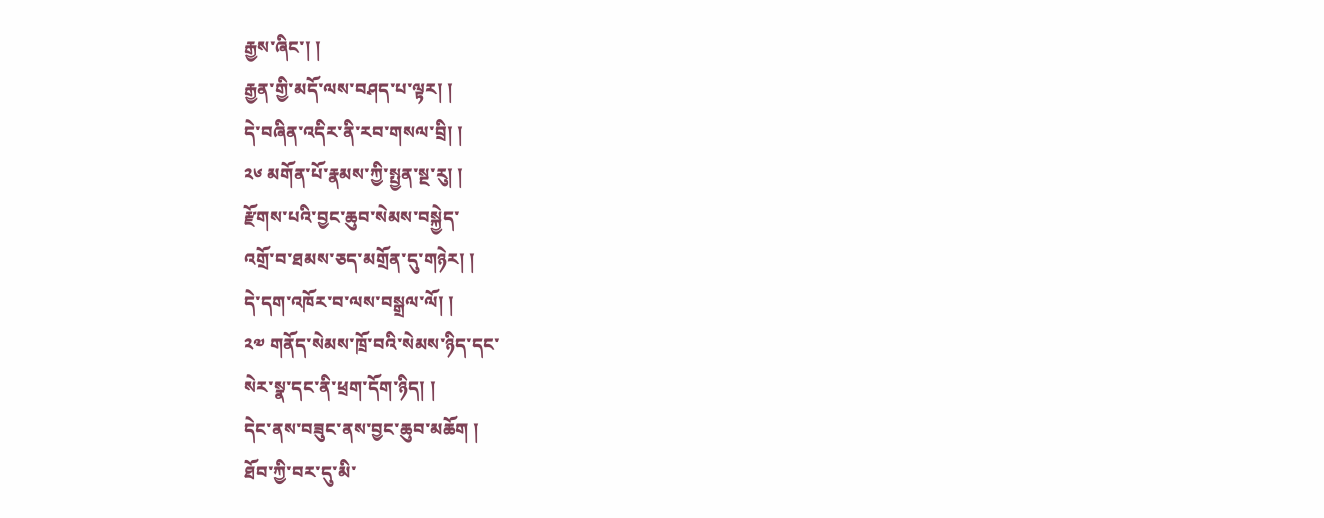རྒྱས་ཞིང་། །
རྒྱན་གྱི་མདོ་ལས་བཤད་པ་ལྟར། །
དེ་བཞིན་འདིར་ནི་རབ་གསལ་བྲི། །
༢༦ མགོན་པོ་རྣམས་ཀྱི་སྤྱན་སྔ་རུ། །
རྫོགས་པའི་བྱང་ཆུབ་སེམས་བསྐྱེད་
འགྲོ་བ་ཐམས་ཅད་མགྲོན་དུ་གཉེར། །
དེ་དག་འཁོར་བ་ལས་བསྒྲལ་ལོ། །
༢༧ གནོད་སེམས་ཁྲོ་བའི་སེམས་ཉིད་དང་
སེར་སྣ་དང་ནི་ཕྲག་དོག་ཉིད། །
དེང་ནས་བཟུང་ནས་བྱང་ཆུབ་མཆོག །
ཐོབ་ཀྱི་བར་དུ་མི་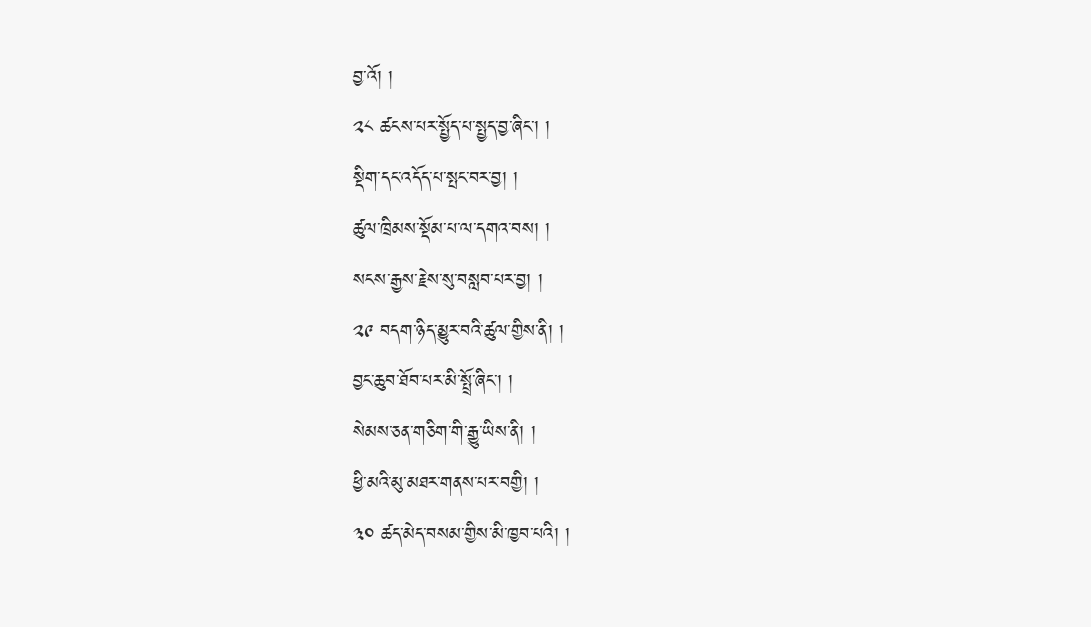བྱ་འོ། །
༢༨ ཚངས་པར་སྤྱོད་པ་སྤྱད་བྱ་ཞིང་། །
སྡིག་དང་འདོད་པ་སྤང་བར་བྱ། །
ཚུལ་ཁྲིམས་སྡོམ་པ་ལ་དགའ་བས། །
སངས་རྒྱས་རྗེས་སུ་བསླབ་པར་བྱ། །
༢༩ བདག་ཉིད་མྱུར་བའི་ཚུལ་གྱིས་ནི། །
བྱང་ཆུབ་ཐོབ་པར་མི་སྤྲོ་ཞིང་། །
སེམས་ཅན་གཅིག་གི་རྒྱུ་ཡིས་ནི། །
ཕྱི་མའི་མུ་མཐར་གནས་པར་བགྱི། །
༣༠ ཚད་མེད་བསམ་གྱིས་མི་ཁྱབ་པའི། །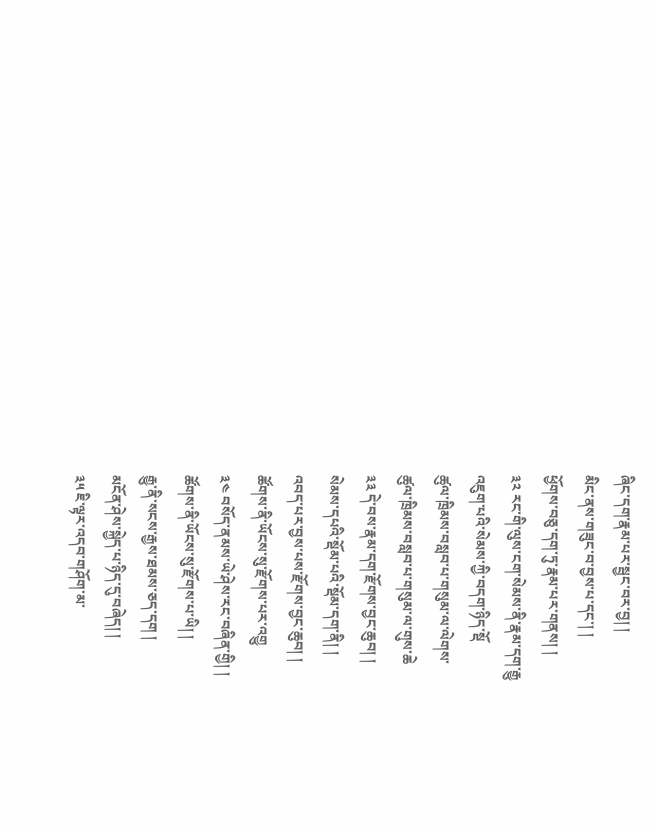ཞིང་དག་རྣམ་པར་སྦྱང་བར་བྱ། །
མིང་ནས་གཟུང་བ་བྱས་པ་དང་། །
ཕྱོགས་བཅུ་དག་ཏུ་རྣམ་པར་གནས། །
༣༢ རང་གི་ལུས་ངག་སེམས་ནི་རྣམ་དག་རྒྱུ
འཇུག་པའི་སེམས་ཀྱི་བདག་ཉིད་སྡོ
ཚུལ་ཁྲིམས་བསླབ་པ་གསུམ་ལ་ལེགས་
ཚུལ་ཁྲིམས་བསླབ་པ་གསུམ་ལ་གུས་ཆེ
༣༣ དེ་བས་རྣམ་དག་རྫོགས་བྱང་ཆུབ། །
སེམས་དཔའི་སྡོམ་པའི་སྡོམ་དག་ནི། །
འབད་པར་བྱས་པས་རྫོགས་བྱང་ཆུབ། །
ཚོགས་ནི་ཡོངས་སུ་རྫོགས་པར་འགྱུ
༣༤ བསོད་ནམས་ཡེ་ཤེས་རང་བཞིན་གྱི། །
ཚོགས་ནི་ཡོངས་སུ་རྫོགས་པ་ཡི། །
རྒྱུ་ནི་སངས་རྒྱས་ཐམས་ཅད་དག །
མངོན་ཤེས་སྐྱེད་པ་ཉིད་དུ་བཞེད། །
༣༥ ཇི་ལྟར་འདབ་གཤོག་མ་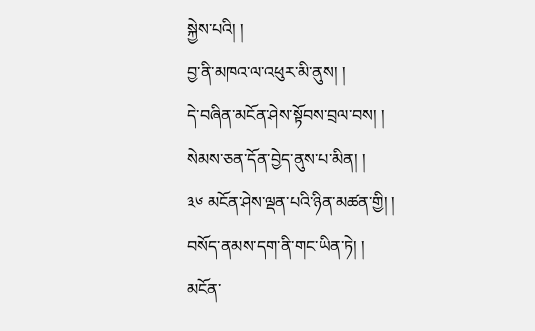སྐྱེས་པའི། །
བྱ་ནི་མཁའ་ལ་འཕུར་མི་ནུས། །
དེ་བཞིན་མངོན་ཤེས་སྟོབས་བྲལ་བས། །
སེམས་ཅན་དོན་བྱེད་ནུས་པ་མིན། །
༣༦ མངོན་ཤེས་ལྡན་པའི་ཉིན་མཚན་གྱི། །
བསོད་ནམས་དག་ནི་གང་ཡིན་ཏེ། །
མངོན་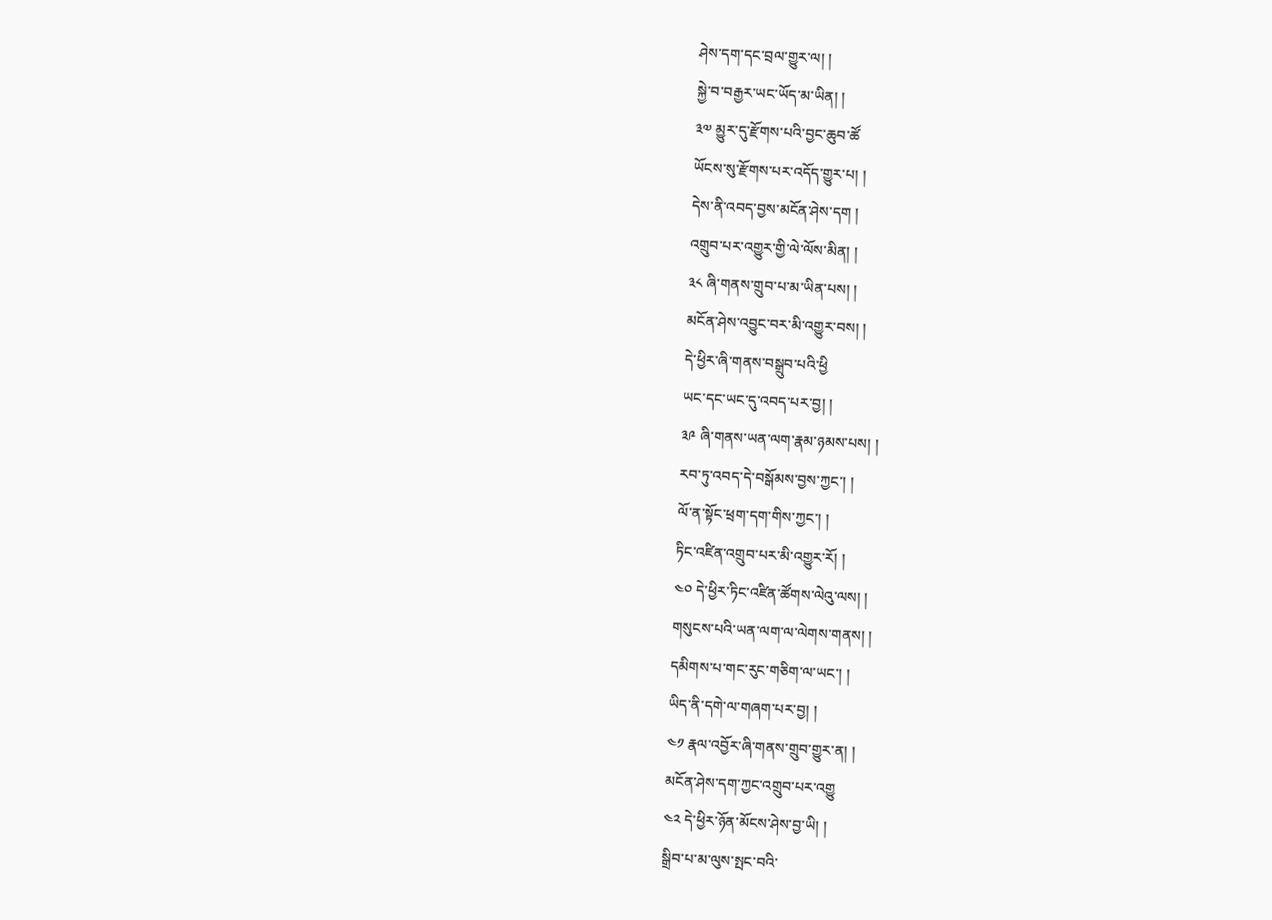ཤེས་དག་དང་བྲལ་གྱུར་ལ། །
སྐྱེ་བ་བརྒྱར་ཡང་ཡོད་མ་ཡིན། །
༣༧ མྱུར་དུ་རྫོགས་པའི་བྱང་ཆུབ་ཚོ
ཡོངས་སུ་རྫོགས་པར་འདོད་གྱུར་པ། །
དེས་ནི་འབད་བྱས་མངོན་ཤེས་དག །
འགྲུབ་པར་འགྱུར་གྱི་ལེ་ལོས་མིན། །
༣༨ ཞི་གནས་གྲུབ་པ་མ་ཡིན་པས། །
མངོན་ཤེས་འབྱུང་བར་མི་འགྱུར་བས། །
དེ་ཕྱིར་ཞི་གནས་བསྒྲུབ་པའི་ཕྱི
ཡང་དང་ཡང་དུ་འབད་པར་བྱ། །
༣༩ ཞི་གནས་ཡན་ལག་རྣམ་ཉམས་པས། །
རབ་ཏུ་འབད་དེ་བསྒོམས་བྱས་ཀྱང་། །
ལོ་ན་སྟོང་ཕྲག་དག་གིས་ཀྱང་། །
ཏིང་འཛིན་འགྲུབ་པར་མི་འགྱུར་རོ། །
༤༠ དེ་ཕྱིར་ཏིང་འཛིན་ཚོགས་ལེའུ་ལས། །
གསུངས་པའི་ཡན་ལག་ལ་ལེགས་གནས། །
དམིགས་པ་གང་རུང་གཅིག་ལ་ཡང་། །
ཡིད་ནི་དགེ་ལ་གཞག་པར་བྱ། །
༤༡ རྣལ་འབྱོར་ཞི་གནས་གྲུབ་གྱུར་ན། །
མངོན་ཤེས་དག་ཀྱང་འགྲུབ་པར་འགྱུ
༤༢ དེ་ཕྱིར་ཉོན་མོངས་ཤེས་བྱ་ཡི། །
སྒྲིབ་པ་མ་ལུས་སྤང་བའི་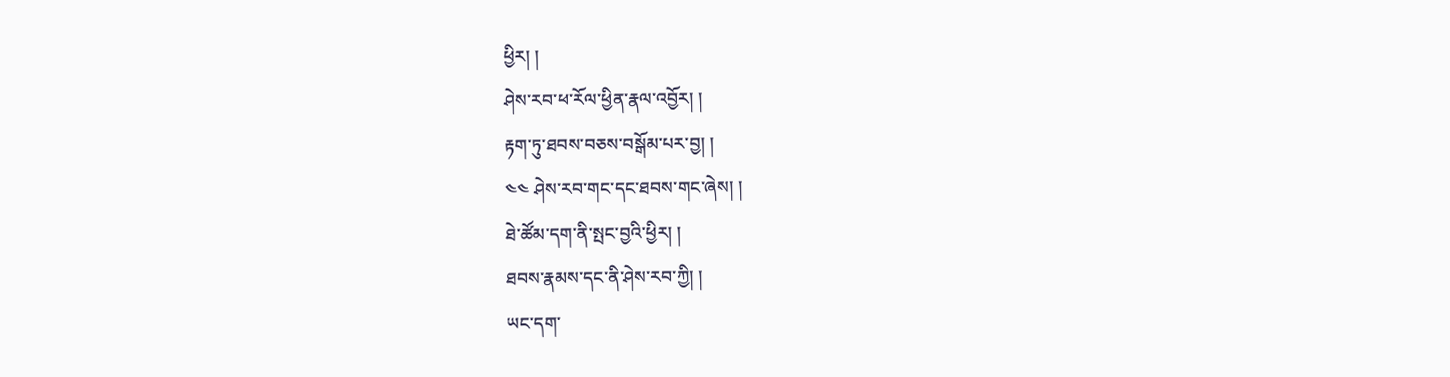ཕྱིར། །
ཤེས་རབ་ཕ་རོལ་ཕྱིན་རྣལ་འབྱོར། །
རྟག་ཏུ་ཐབས་བཅས་བསྒོམ་པར་བྱ། །
༤༤ ཤེས་རབ་གང་དང་ཐབས་གང་ཞེས། །
ཐེ་ཚོམ་དག་ནི་སྤང་བྱའི་ཕྱིར། །
ཐབས་རྣམས་དང་ནི་ཤེས་རབ་ཀྱི། །
ཡང་དག་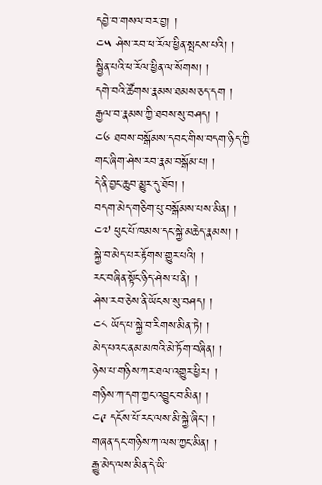དབྱེ་བ་གསལ་བར་བྱ། །
༤༥ ཤེས་རབ་ཕ་རོལ་ཕྱིན་སྤངས་པའི། །
སྦྱིན་པའི་ཕ་རོལ་ཕྱིན་ལ་སོགས། །
དགེ་བའི་ཚོགས་རྣམས་ཐམས་ཅད་དག །
རྒྱལ་བ་རྣམས་ཀྱི་ཐབས་སུ་བཤད། །
༤༦ ཐབས་བསྒོམས་དབང་གིས་བདག་ཉིད་ཀྱི
གང་ཞིག་ཤེས་རབ་རྣམ་བསྒོམ་པ། །
དེ་ནི་བྱང་ཆུབ་མྱུར་དུ་ཐོབ། །
བདག་མེད་གཅིག་པུ་བསྒོམས་པས་མིན། །
༤༧ ཕུང་པོ་ཁམས་དང་སྐྱེ་མཆེད་རྣམས། །
སྐྱེ་བ་མེད་པར་རྟོགས་གྱུར་པའི། །
རང་བཞིན་སྟོང་ཉིད་ཤེས་པ་ནི། །
ཤེས་རབ་ཅེས་ནི་ཡོངས་སུ་བཤད། །
༤༨ ཡོད་པ་སྐྱེ་བ་རིགས་མིན་ཏེ། །
མེད་པའང་ནམ་མཁའི་མེ་ཏོག་བཞིན། །
ཉེས་པ་གཉིས་ཀར་ཐལ་འགྱུར་ཕྱིར། །
གཉིས་ཀ་དག་ཀྱང་འབྱུང་བ་མིན། །
༤༩ དངོས་པོ་རང་ལས་མི་སྐྱེ་ཞིང་། །
གཞན་དང་གཉིས་ཀ་ལས་ཀྱང་མིན། །
རྒྱུ་མེད་ལས་མིན་དེ་ཡི་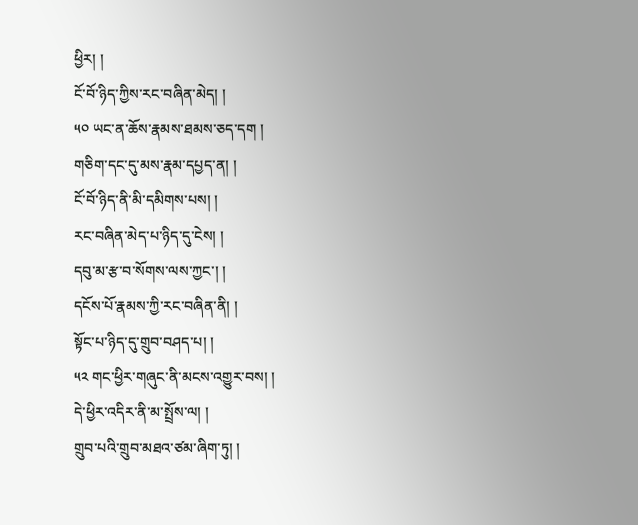ཕྱིར། །
ངོ་བོ་ཉིད་ཀྱིས་རང་བཞིན་མེད། །
༥༠ ཡང་ན་ཆོས་རྣམས་ཐམས་ཅད་དག །
གཅིག་དང་དུ་མས་རྣམ་དཔྱད་ན། །
ངོ་བོ་ཉིད་ནི་མི་དམིགས་པས། །
རང་བཞིན་མེད་པ་ཉིད་དུ་ངེས། །
དབུ་མ་རྩ་བ་སོགས་ལས་ཀྱང་། །
དངོས་པོ་རྣམས་ཀྱི་རང་བཞིན་ནི། །
སྟོང་པ་ཉིད་དུ་གྲུབ་བཤད་པ། །
༥༢ གང་ཕྱིར་གཞུང་ནི་མངས་འགྱུར་བས། །
དེ་ཕྱིར་འདིར་ནི་མ་སྤྲོས་ལ། །
གྲུབ་པའི་གྲུབ་མཐའ་ཙམ་ཞིག་ཏུ། །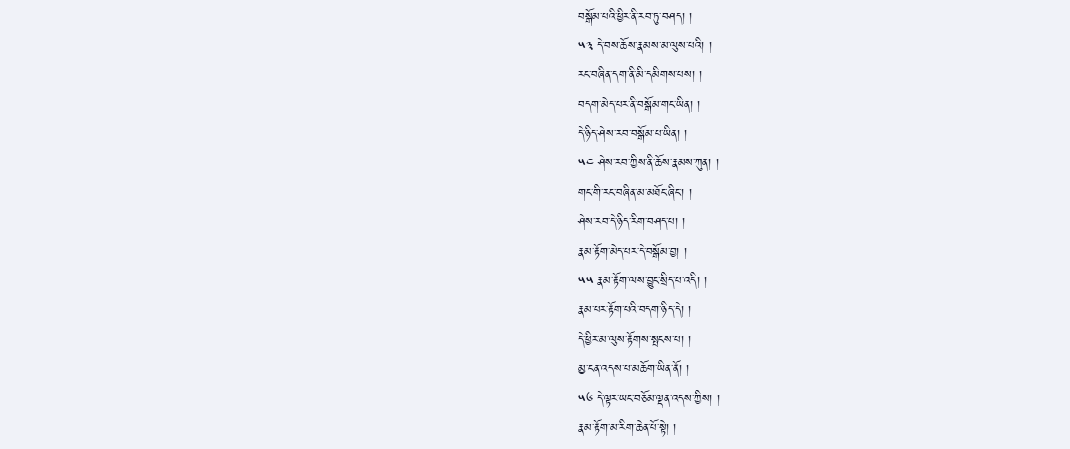བསྒོམ་པའི་ཕྱིར་ནི་རབ་ཏུ་བཤད། །
༥༣ དེ་བས་ཆོས་རྣམས་མ་ལུས་པའི། །
རང་བཞིན་དག་ནི་མི་དམིགས་པས། །
བདག་མེད་པར་ནི་བསྒོམ་གང་ཡིན། །
དེ་ཉིད་ཤེས་རབ་བསྒོམ་པ་ཡིན། །
༥༤ ཤེས་རབ་ཀྱིས་ནི་ཆོས་རྣམས་ཀུན། །
གང་གི་རང་བཞིན་མ་མཐོང་ཞིང་། །
ཤེས་རབ་དེ་ཉིད་རིག་བཤད་པ། །
རྣམ་རྟོག་མེད་པར་དེ་བསྒོམ་བྱ། །
༥༥ རྣམ་རྟོག་ལས་བྱུང་སྲིད་པ་འདི། །
རྣམ་པར་རྟོག་པའི་བདག་ཉིད་དེ། །
དེ་ཕྱིར་མ་ལུས་རྟོགས་སྤངས་པ། །
མྱ་ངན་འདས་པ་མཆོག་ཡིན་ནོ། །
༥༦ དེ་ལྟར་ཡང་བཅོམ་ལྡན་འདས་ཀྱིས། །
རྣམ་རྟོག་མ་རིག་ཆེན་པོ་སྟེ། །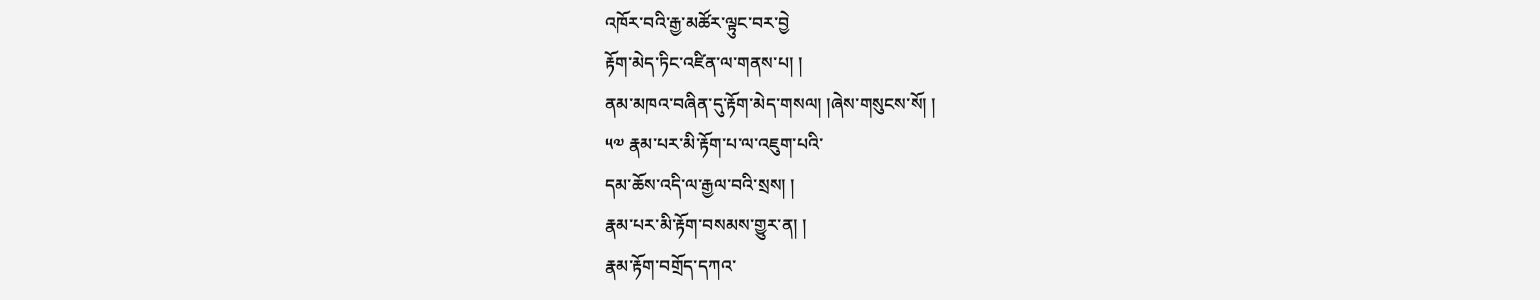འཁོར་བའི་རྒྱ་མཚོར་ལྟུང་བར་བྱེ
རྟོག་མེད་ཏིང་འཛིན་ལ་གནས་པ། །
ནམ་མཁའ་བཞིན་དུ་རྟོག་མེད་གསལ། །ཞེས་གསུངས་སོ། །
༥༧ རྣམ་པར་མི་རྟོག་པ་ལ་འཇུག་པའི་
དམ་ཆོས་འདི་ལ་རྒྱལ་བའི་སྲས། །
རྣམ་པར་མི་རྟོག་བསམས་གྱུར་ན། །
རྣམ་རྟོག་བགྲོད་དཀའ་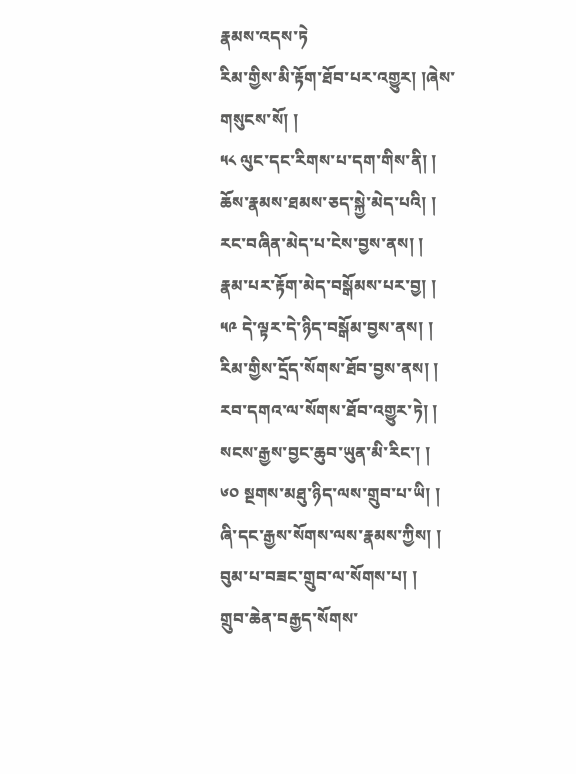རྣམས་འདས་ཏེ
རིམ་གྱིས་མི་རྟོག་ཐོབ་པར་འགྱུར། །ཞེས་གསུངས་སོ། །
༥༨ ལུང་དང་རིགས་པ་དག་གིས་ནི། །
ཆོས་རྣམས་ཐམས་ཅད་སྐྱེ་མེད་པའི། །
རང་བཞིན་མེད་པ་ངེས་བྱས་ནས། །
རྣམ་པར་རྟོག་མེད་བསྒོམས་པར་བྱ། །
༥༩ དེ་ལྟར་དེ་ཉིད་བསྒོམ་བྱས་ནས། །
རིམ་གྱིས་དྲོད་སོགས་ཐོབ་བྱས་ནས། །
རབ་དགའ་ལ་སོགས་ཐོབ་འགྱུར་ཏེ། །
སངས་རྒྱས་བྱང་ཆུབ་ཡུན་མི་རིང་། །
༦༠ སྔགས་མཐུ་ཉིད་ལས་གྲུབ་པ་ཡི། །
ཞི་དང་རྒྱས་སོགས་ལས་རྣམས་ཀྱིས། །
བུམ་པ་བཟང་གྲུབ་ལ་སོགས་པ། །
གྲུབ་ཆེན་བརྒྱད་སོགས་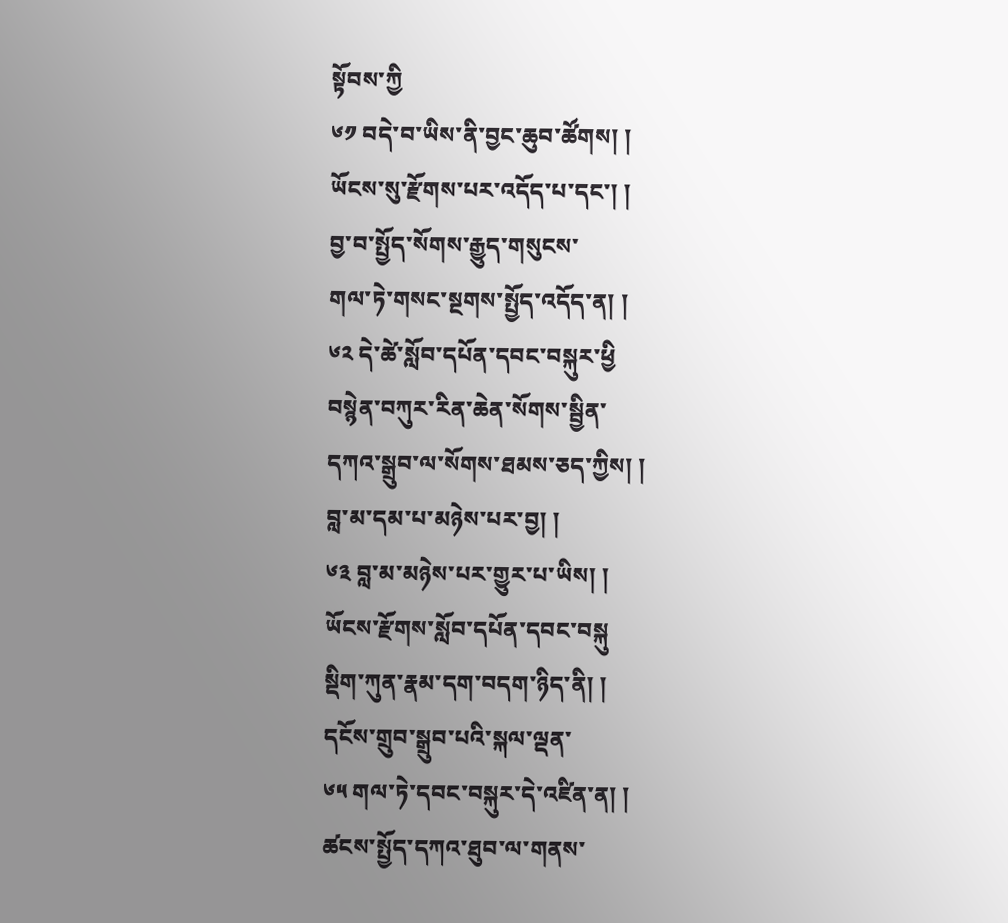སྟོབས་ཀྱི
༦༡ བདེ་བ་ཡིས་ནི་བྱང་ཆུབ་ཚོགས། །
ཡོངས་སུ་རྫོགས་པར་འདོད་པ་དང་། །
བྱ་བ་སྤྱོད་སོགས་རྒྱུད་གསུངས་
གལ་ཏེ་གསང་སྔགས་སྤྱོད་འདོད་ན། །
༦༢ དེ་ཚེ་སློབ་དཔོན་དབང་བསྐུར་ཕྱི
བསྙེན་བཀུར་རིན་ཆེན་སོགས་སྦྱིན་
དཀའ་སྒྲུབ་ལ་སོགས་ཐམས་ཅད་ཀྱིས། །
བླ་མ་དམ་པ་མཉེས་པར་བྱ། །
༦༣ བླ་མ་མཉེས་པར་གྱུར་པ་ཡིས། །
ཡོངས་རྫོགས་སློབ་དཔོན་དབང་བསྐུ
སྡིག་ཀུན་རྣམ་དག་བདག་ཉིད་ནི། །
དངོས་གྲུབ་སྒྲུབ་པའི་སྐལ་ལྡན་
༦༥ གལ་ཏེ་དབང་བསྐུར་དེ་འཛིན་ན། །
ཚངས་སྤྱོད་དཀའ་ཐུབ་ལ་གནས་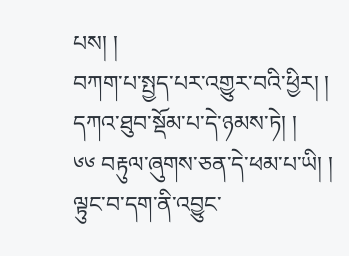པས། །
བཀག་པ་སྤྱད་པར་འགྱུར་བའི་ཕྱིར། །
དཀའ་ཐུབ་སྡོམ་པ་དེ་ཉམས་ཏེ། །
༦༦ བརྟུལ་ཞུགས་ཅན་དེ་ཕམ་པ་ཡི། །
ལྟུང་བ་དག་ནི་འབྱུང་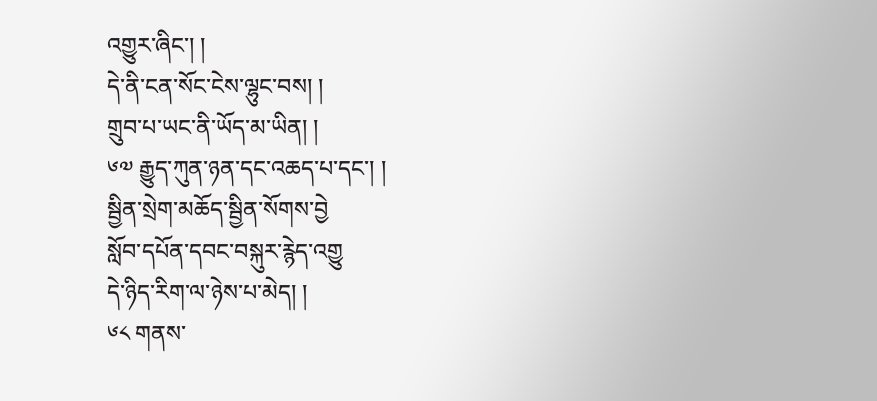འགྱུར་ཞིང་། །
དེ་ནི་ངན་སོང་ངེས་ལྷུང་བས། །
གྲུབ་པ་ཡང་ནི་ཡོད་མ་ཡིན། །
༦༧ རྒྱུད་ཀུན་ཉན་དང་འཆད་པ་དང་། །
སྦྱིན་སྲེག་མཆོད་སྦྱིན་སོགས་བྱེ
སློབ་དཔོན་དབང་བསྐུར་རྙེད་འགྱུ
དེ་ཉིད་རིག་ལ་ཉེས་པ་མེད། །
༦༨ གནས་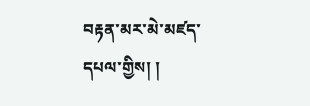བརྟན་མར་མེ་མཛད་དཔལ་གྱིས། །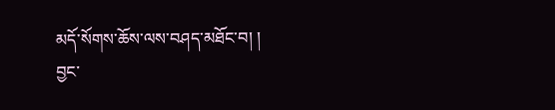མདོ་སོགས་ཆོས་ལས་བཤད་མཐོང་བ། །
བྱང་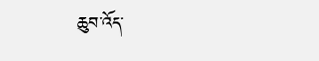ཆུབ་འོད་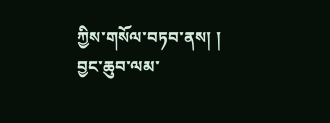ཀྱིས་གསོལ་བཏབ་ནས། །
བྱང་ཆུབ་ལམ་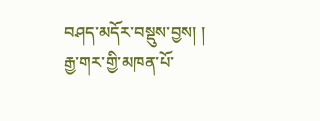བཤད་མདོར་བསྡུས་བྱས། །
རྒྱ་གར་གྱི་མཁན་པོ་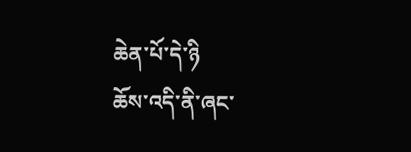ཆེན་པོ་དེ་ཉི
ཆོས་འདི་ནི་ཞང་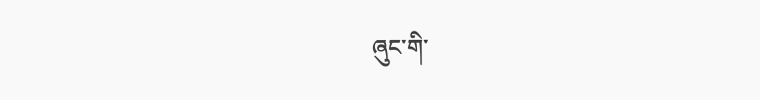ཞུང་གི་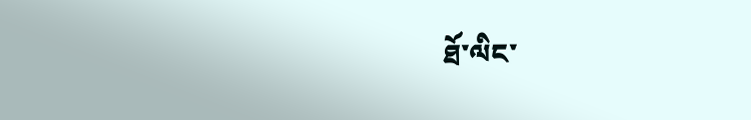ཐོ་ལིང་